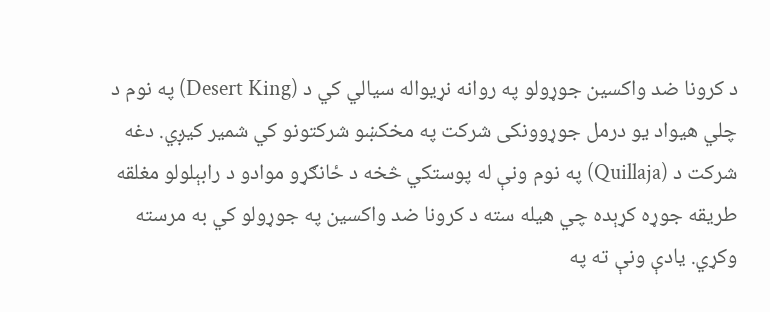د کرونا ضد واکسين جوړولو په روانه نړيواله سيالي کي د (Desert King) په نوم د چلي هيواد يو درمل جوړوونکی شرکت په مخکښو شرکتونو کي شمير کيږي. دغه شرکت د (Quillaja) په نوم ونې له پوستکي څخه د ځانګړو موادو د رابېلولو مغلقه طريقه جوړه کړېده چي هيله سته د کرونا ضد واکسين په جوړولو کي به مرسته وکړي. يادې ونې ته په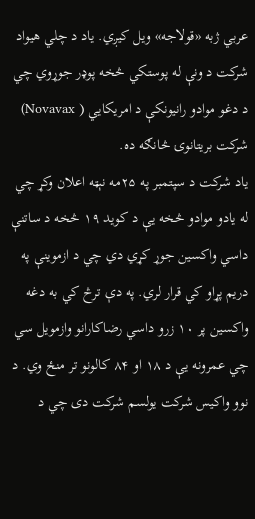عربي ژبه «قولاجه» ويل کيږي. ياد د چلي هيواد شرکت د ونې له پوستکي څخه پوډر جوړوي چي د دغو موادو رانيونکې د امريکايي ( Novavax) شرکت بريتانوۍ څانګه ده.
ياد شرکت د سپتمبر په ۲۵مه نېټه اعلان وکړ چي له يادو موادو څخه يې د کويد ۱۹ څخه د ساتنې داسي واکسين جوړ کړي دي چي د ازموينې په دريم پړاو کي قرار لري. په دې ترڅ کي به دغه واکسين پر ۱۰ زرو داسي رضاکارانو وازمويل سي چي عمرونه يې د ۱۸ او ۸۴ کالونو تر منځ وي. د نوو واکيس شرکت يولسم شرکت دی چي د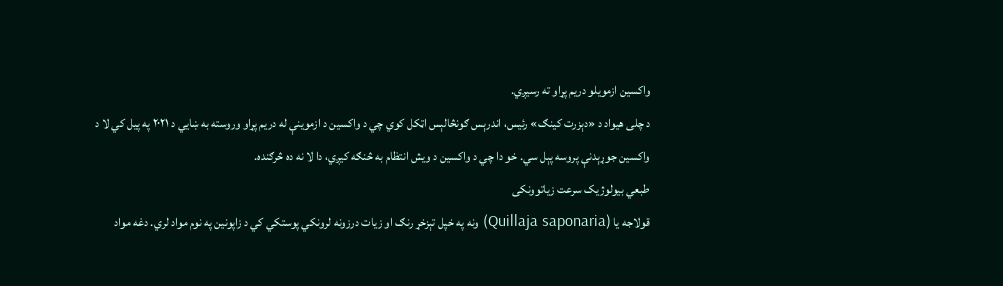واکسين ازمويلو دريم پړاو ته رسيږي.
د چلی هيواد د «دېزرت کينګ» رئيس، اندرېس ګونڅالېس اټکل کوي چي د واکسين د ازموينې له دريم پړاو وروسته به ښايي د ۲۰۲۱ په پيل کي لا د واکسين جوړېدنې پروسه پېل سي. خو دا چي د واکسين د ويش انتظام به څنګه کيږي، دا لا نه ده څرګنده.
طبعي بيولوژيک سرعت زياتوونکی
قولاجه يا (Quillaja saponaria) ونه په خپل تېزخړ رنګ او زيات درزونه لرونکي پوستکي کي د زاپونين په نوم مواد لري. دغه مواد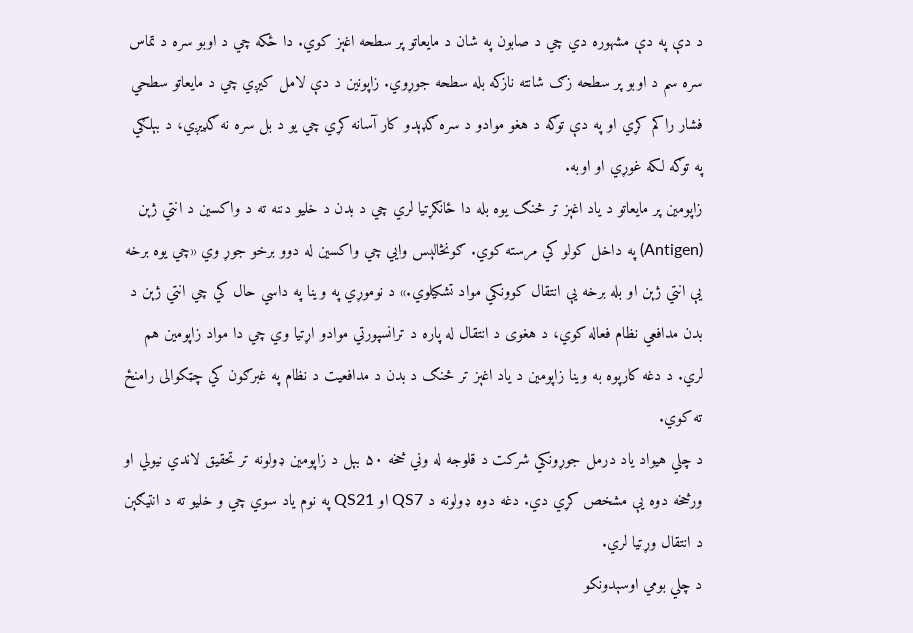د دې په دې مشهوره دي چي د صابون په شان د مايعاتو پر سطحه اغېز کوي. دا ځکه چي د اوبو سره د تماس سره سم د اوبو پر سطحه زګ شانته نازکه بله سطحه جوړوي. زاپونين د دې لامل کيږي چي د مايعاتو سطحي فشار راکم کړي او په دې توګه د هغو موادو د سره ګډېدو کار آسانه کړي چي يو د بل سره نه ګډيږي، د بېلګي په توګه لکه غوړي او اوبه.
زاپومين پر مايعاتو د ياد اغېز تر څنګ يوه بله دا ځانګړتيا لري چي د بدن د خليو دننه ته د واکسين د انتي ژېن (Antigen) په داخل کولو کي مرسته کوي. ګونڅالېس وايي چي واکسين له دوو برخو جوړ وي «چي يوه برخه يې انتي ژېن او بله برخه يې انتقال کوونکي مواد تشکيلوي.» د نوموړي په وينا په داسي حال کي چي انتي ژېن د بدن مدافعي نظام فعاله کوي، د هغوی د انتقال له پاره د ترانسپورتي موادو اړتيا وي چي دا مواد زاپومين هم لري. د دغه کارپوه به وينا زاپومين د ياد اغېز تر څنګ د بدن د مدافعيت د نظام په غبرګون کي چټکوالی رامنځ ته کوي.
د چلي هيواد ياد درمل جوړونکي شرکت د قلوجه له وني څخه ۵۰ بېل د زاپومين ډولونه تر تحقيق لاندي نيولي او ورڅخه دوه يې مشخص کړي دي. دغه دوه ډولونه د QS7 او QS21 په نوم ياد سوي چي و خليو ته د انتيګېن د انتقال وړتيا لري.
د چلي بومي اوسېدونکو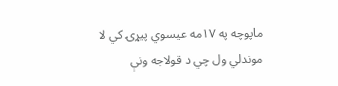ماپوچه په ۱۷مه عيسوي پيړۍ کي لا موندلي ول چي د قولاجه ونې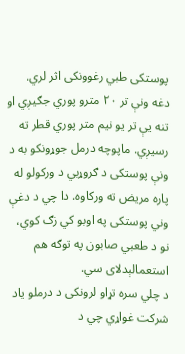پوستکی طبي رغوونکی اثر لري. دغه ونې تر ۲۰ مترو پوري جګيږي او تنه يې تر يو نيم متر پوري قطر ته رسيږي. ماپوچه درمل جوړونکو به د ونې پوستکی د ګروړبي د ورکولو له پاره مريض ته ورکاوه. دا چي د دغې وني پوستکی په اوبو کي زګ کوي، نو د طعبي صابون په توګه هم استعمالېدلای سي.
د چلي سره تړاو لرونکی د درملو ياد شرکت غواړي چي د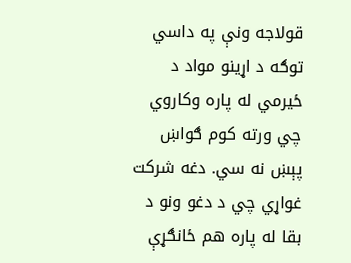قولاجه ونې په داسي توګه د اړينو مواد د ځيرمي له پاره وکاروي چي ورته کوم ګواښ پېښ نه سي. دغه شرکت غواړي چي د دغو ونو د بقا له پاره هم ځانګړې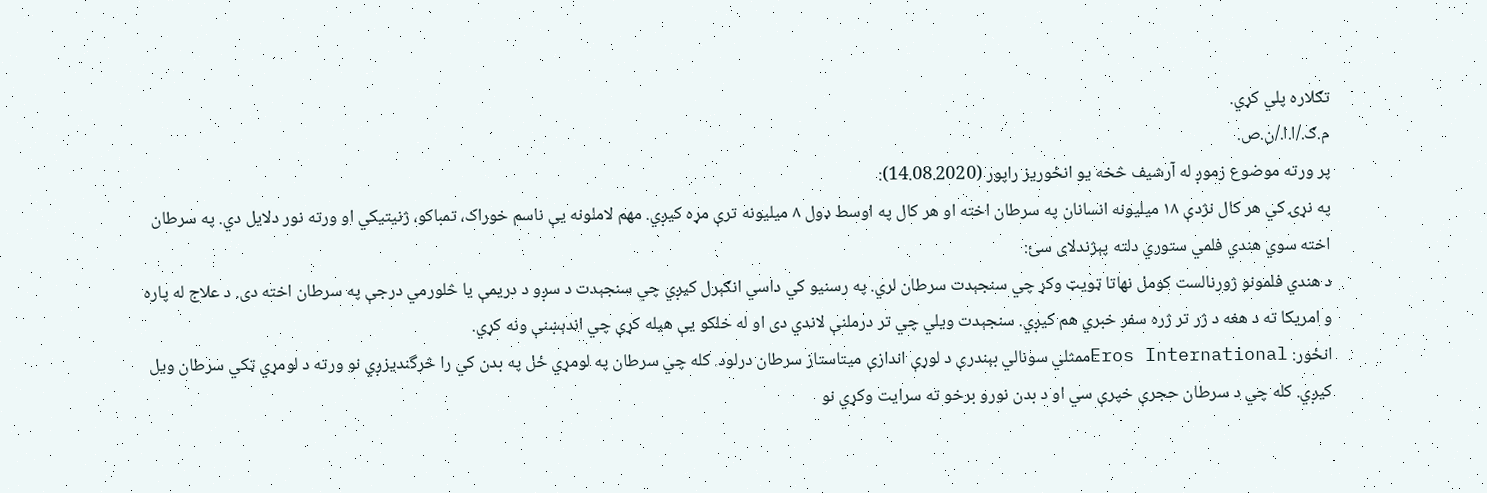تګلاره پلي کړي.
م.ګ./ا.ا./ن.ص.
پر ورته موضوع زموږ له آرشيف څخه يو انځوريز راپور (14.08.2020):
په نړۍ کي هر کال نژدې ۱۸ ميليونه انسانان په سرطان اخته او هر کال په اوسط ډول ۸ ميليونه ترې مړه کيږي. مهم لاملونه يې ناسم خوراک، تمباکو، ژنيتيکي او ورته نور دلايل دي. په سرطان اخته سوي هندي فلمي ستوري دلته پېژندلای سئ:
د هندي فلمونو ژورنالست کومل نهاتا ټويټ وکړ چي سنجېدت سرطان لري. په رسنيو کي داسي انګېرل کيږي چي سنجېدت د سږو د دريمې يا څلورمي درجې په سرطان اخته دی. د علاج له پاره و امريکا ته د هغه د ژر تر ژره سفر خبري هم کيږي. سنجېدت ويلي چي تر درملنې لاندي دی او له خلکو يې هيله کړې چي اندېښنې ونه کړي.
انځور: Eros Internationalممثلي سونالي بېندرې د لوړې اندازې ميتاستاز سرطان درلود. کله چي سرطان په لومړي ځل په بدن کي را څرگنديزږي نو ورته د لومړي ټکي سرطان ويل کيږي. کله چي د سرطان حجرې خپرې سي او د بدن نورو برخو ته سرايت وکړي نو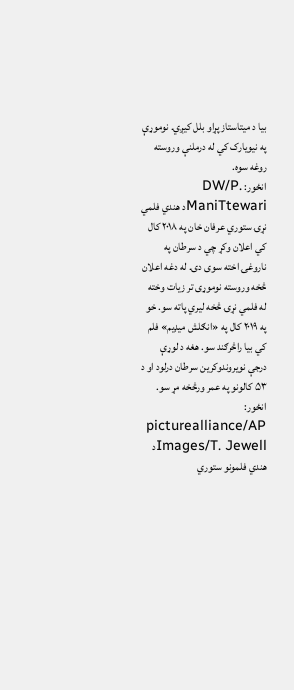بيا د ميتاستاز پړاو بلل کيږي. نوموړې په نيويارک کي له درملنې وروسته روغه سوه.
انځور: DW/P. ManiTtewariد هندي فلمي نړۍ ستوري عرفان خان په ۲۰۱۸ کال کي اعلان وکړ چي د سرطان په ناروغۍ اخته سوی دی. له دغه اعلان څخه وروسته نوموړی تر زيات وخته له فلمي نړۍ څخه ليري پاته سو. خو په ۲۰۱۹ کال په «انګلش ميډيم» فلم کي بيا راڅرګند سو. هغه د لوړې درجې نويروندوکرين سرطان درلود او د ۵۳ کالونو په عمر ورڅخه مړ سو.
انځور: picturealliance/AP Images/T. Jewellد هندي فلمونو ستوري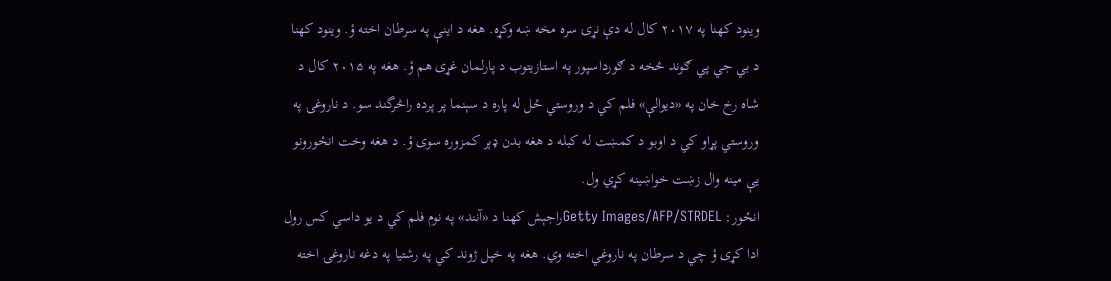وينود کهنا په ۲۰۱۷ کال له دې نړۍ سره مخه ښه وکړه. هغه د اينې په سرطان اخته ؤ. وينود کهنا د بي جي پي ګوند څخه د ګورداسپور په استازيتوب د پارلمان غړی هم ؤ. هغه په ۲۰۱۵ کال د شاه رخ خان په «ديوالې» فلم کي د وروستي ځل له پاره د سېنما پر پرده راڅرگند سو. د ناروغۍ په وروستي پړاو کي د اوبو د کمښت له کبله د هغه بدن ډېر کمزوره سوی ؤ. د هغه وخت انځورونو يې مينه وال زښت خواښينه کړي ول.
انځور: Getty Images/AFP/STRDELراجېش کهنا د «آنند» په نوم فلم کي د يو داسي کس رول ادا کړی ؤ چي د سرطان په ناروغي اخته وي. هغه په خپل ژوند کي په رشتيا په دغه ناروغۍ اخته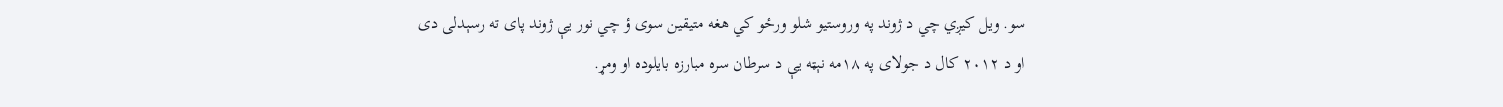سو. ويل کيږي چي د ژوند په وروستيو شلو ورځو کي هغه متيقين سوی ؤ چي نور يې ژوند پای ته رسېدلی دی او د ۲۰۱۲ کال د جولای په ۱۸مه نېټه يې د سرطان سره مبارزه بايلوده او ومړ.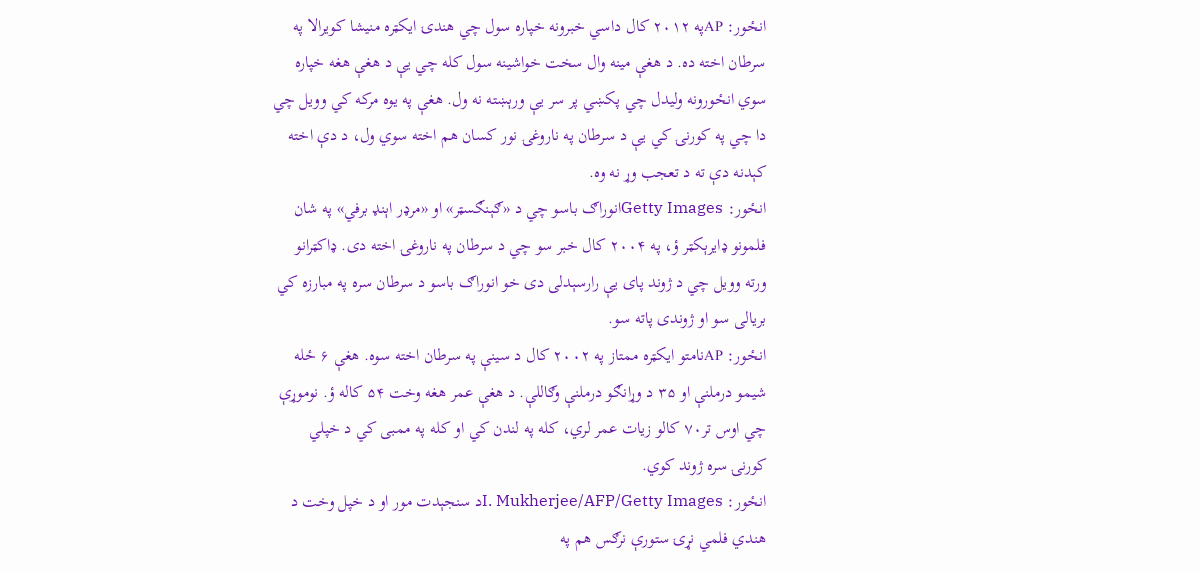انځور: APپه ۲۰۱۲ کال داسي خبرونه خپاره سول چي هندۍ ايکټره منيشا کويرالا په سرطان اخته ده. د هغې مينه وال سخت خواشينه سول کله چي يې د هغې هغه خپاره سوي انځورونه وليدل چي پکښي پر سر يې ورېښته نه ول. هغې په يوه مرکه کي وويل چي دا چي په کورنۍ کي يې د سرطان په ناروغۍ نور کسان هم اخته سوي ول، د دې اخته کېدنه دې ته د تعجب وړ نه وه.
انځور: Getty Imagesانوراګ باسو چي د «ګېنګسټر» او «مرډر اېنډ برفي» په شان فلمونو ډايرېکټر ؤ، په ۲۰۰۴ کال خبر سو چي د سرطان په ناروغۍ اخته دی. ډاکټرانو ورته وويل چي د ژوند پای يې رارسېدلی دی خو انوراګ باسو د سرطان سره په مبارزه کي بريالی سو او ژوندی پاته سو.
انځور: APنامتو ايکټره ممتاز په ۲۰۰۲ کال د سينې په سرطان اخته سوه. هغې ۶ ځله شيمو درملنې او ۳۵ د وړانګو درملنې وګاللې. د هغې عمر هغه وخت ۵۴ کاله ؤ. نوموړې چي اوس تر۷۰ کالو زيات عمر لري، کله په لندن کي او کله په ممبی کي د خپلي کورنۍ سره ژوند کوي.
انځور: I. Mukherjee/AFP/Getty Imagesد سنجېدت مور او د خپل وخت د هندي فلمي نړۍ ستورې نرګس هم په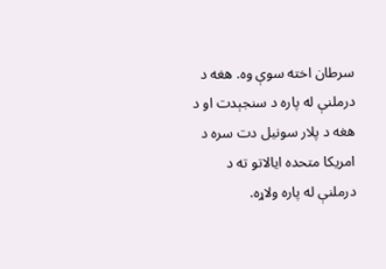سرطان اخته سوې وه. هغه د درملنې له پاره د سنجېدت او د هغه د پلار سونيل دت سره د امريکا متحده ايالاتو ته د درملنې له پاره ولاړه.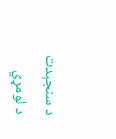د سنجېدت د لومړي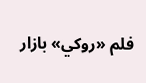فلم «روکي» بازار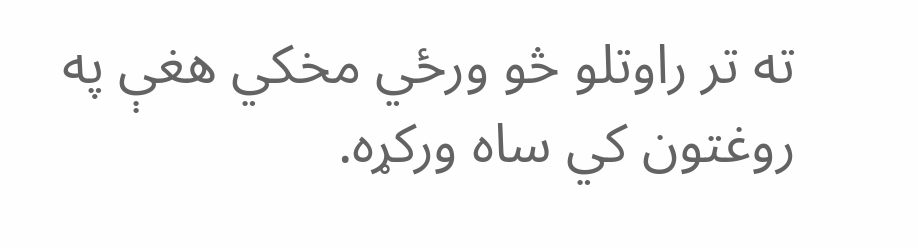ته تر راوتلو څو ورځي مخکي هغې په روغتون کي ساه ورکړه.